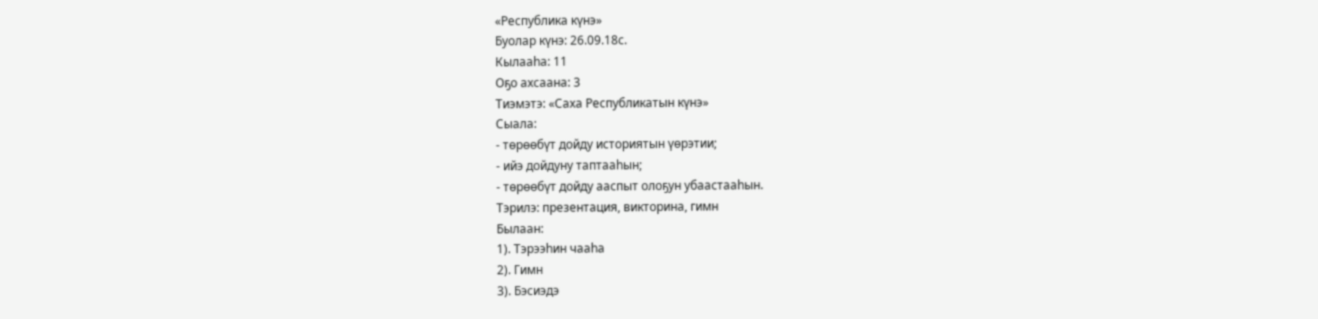«Республика күнэ»
Буолар күнэ: 26.09.18с.
Кылааһа: 11
Оҕо ахсаана: 3
Тиэмэтэ: «Саха Республикатын күнэ»
Сыала:
- төрөөбүт дойду историятын үөрэтии;
- ийэ дойдуну таптааһын;
- төрөөбүт дойду ааспыт олоҕун убаастааһын.
Тэрилэ: презентация, викторина, гимн
Былаан:
1). Тэрээһин чааһа
2). Гимн
3). Бэсиэдэ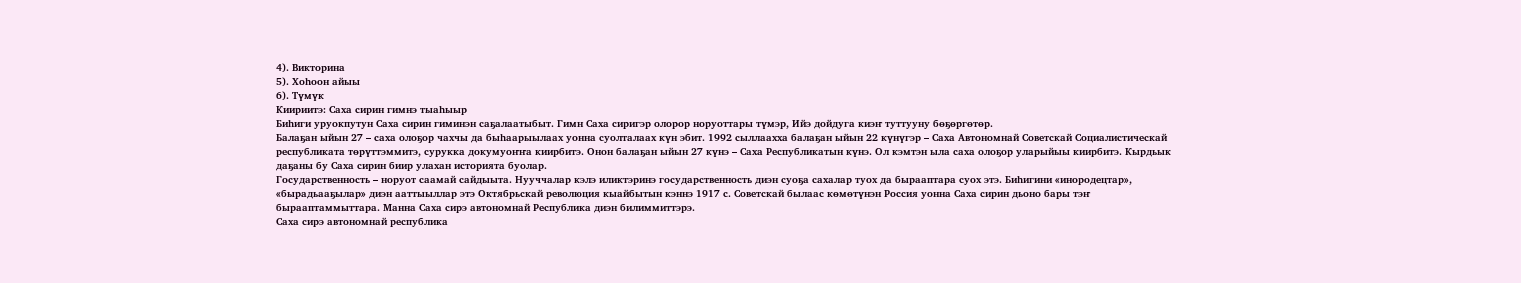4). Викторина
5). Хоһоон айыы
6). Түмүк
Киириитэ: Саха сирин гимнэ тыаһыыр
Биһиги уруокпутун Саха сирин гиминэн саҕалаатыбыт. Гимн Саха сиригэр олорор норуоттары түмэр, Ийэ дойдуга киэҥ туттууну бөҕөргөтөр.
Балаҕан ыйын 27 – саха олоҕор чахчы да быһаарыылаах уонна суолталаах күн эбит. 1992 сыллаахха балаҕан ыйын 22 күнүгэр – Саха Автономнай Советскай Социалистическай республиката төрүттэммитэ, сурукка докумуоҥҥа киирбитэ. Онон балаҕан ыйын 27 күнэ – Саха Республикатын күнэ. Ол кэмтэн ыла саха олоҕор уларыйыы киирбитэ. Кырдьык даҕаны бу Саха сирин биир улахан историята буолар.
Государственность – норуот саамай сайдыыта. Нууччалар кэлэ иликтэринэ государственность диэн суоҕа сахалар туох да бырааптара суох этэ. Биһигини «инородецтар», «бырадьааҕылар» диэн ааттыыллар этэ Октябрьскай революция кыайбытын кэннэ 1917 с. Советскай былаас көмөтүнэн Россия уонна Саха сирин дьоно бары тэҥ бырааптаммыттара. Манна Саха сирэ автономнай Республика диэн билиммиттэрэ.
Саха сирэ автономнай республика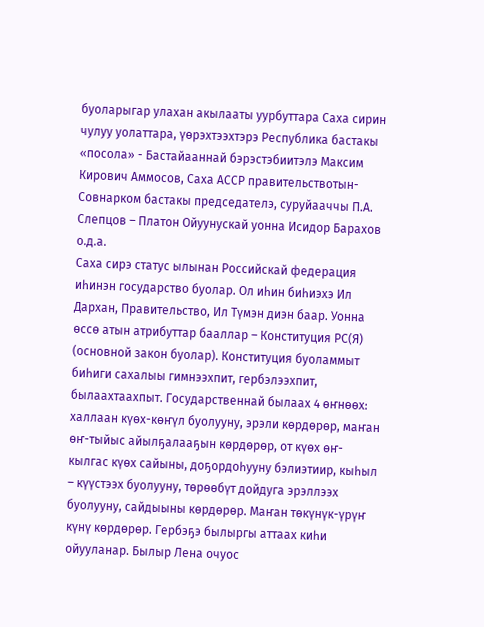буоларыгар улахан акылааты уурбуттара Саха сирин чулуу уолаттара, үөрэхтээхтэрэ Республика бастакы «посола» - Бастайааннай бэрэстэбиитэлэ Максим Кирович Аммосов, Саха АССР правительствотын-Совнарком бастакы председателэ, суруйааччы П.А. Слепцов – Платон Ойуунускай уонна Исидор Барахов о.д.а.
Саха сирэ статус ылынан Российскай федерация иһинэн государство буолар. Ол иһин биһиэхэ Ил Дархан, Правительство, Ил Түмэн диэн баар. Уонна өссө атын атрибуттар бааллар – Конституция РС(Я) (основной закон буолар). Конституция буоламмыт биһиги сахалыы гимнээхпит, гербэлээхпит, былаахтаахпыт. Государственнай былаах 4 өҥнөөх: халлаан күөх-көҥүл буолууну, эрэли көрдөрөр, маҥан өҥ-тыйыс айылҕалааҕын көрдөрөр, от күөх өҥ-кылгас күөх сайыны, доҕордоһууну бэлиэтиир, кыһыл – күүстээх буолууну, төрөөбүт дойдуга эрэллээх буолууну, сайдыыны көрдөрөр. Маҥан төкүнүк-үрүҥ күнү көрдөрөр. Гербэҕэ былыргы аттаах киһи ойууланар. Былыр Лена очуос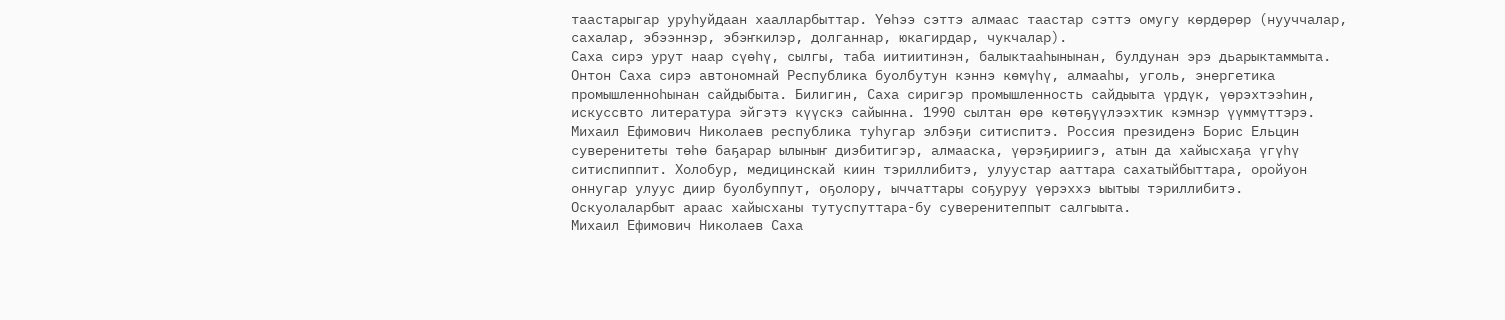таастарыгар уруһуйдаан хаалларбыттар. Үөһээ сэттэ алмаас таастар сэттэ омугу көрдөрөр (нууччалар, сахалар, эбээннэр, эбэҥкилэр, долганнар, юкагирдар, чукчалар).
Саха сирэ урут наар сүөһү, сылгы, таба иитиитинэн, балыктааһынынан, булдунан эрэ дьарыктаммыта. Онтон Саха сирэ автономнай Республика буолбутун кэннэ көмүһү, алмааһы, уголь, энергетика промышленноһынан сайдыбыта. Билигин, Саха сиригэр промышленность сайдыыта үрдүк, үөрэхтээһин, искуссвто литература эйгэтэ күүскэ сайынна. 1990 сылтан өрө көтөҕүүлээхтик кэмнэр үүммүттэрэ. Михаил Ефимович Николаев республика туһугар элбэҕи ситиспитэ. Россия президенэ Борис Ельцин суверенитеты төһө баҕарар ылыныҥ диэбитигэр, алмааска, үөрэҕириигэ, атын да хайысхаҕа үгүһү ситиспиппит. Холобур, медицинскай киин тэриллибитэ, улуустар ааттара сахатыйбыттара, оройуон оннугар улуус диир буолбуппут, оҕолору, ыччаттары соҕуруу үөрэххэ ыытыы тэриллибитэ. Оскуолаларбыт араас хайысханы тутуспуттара-бу суверенитеппыт салгыыта.
Михаил Ефимович Николаев Саха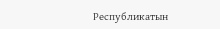Республикатын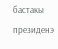бастакы президенэ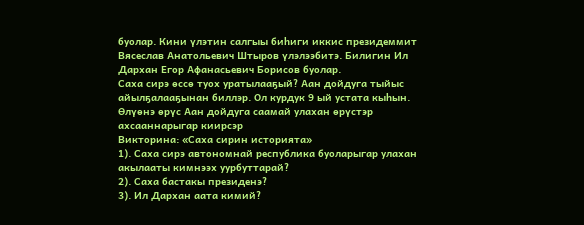буолар. Кини үлэтин салгыы биһиги иккис президеммит Вясеслав Анатольевич Штыров үлэлээбитэ. Билигин Ил Дархан Егор Афанасьевич Борисов буолар.
Саха сирэ өссө туох уратылааҕый? Аан дойдуга тыйыс айылҕалааҕынан биллэр. Ол курдук 9 ый устата кыһын. Өлүөнэ өрүс Аан дойдуга саамай улахан өрүстэр ахсааннарыгар киирсэр
Викторина: «Саха сирин историята»
1). Саха сирэ автономнай республика буоларыгар улахан акылааты кимнээх уурбуттарай?
2). Саха бастакы президенэ?
3). Ил Дархан аата кимий?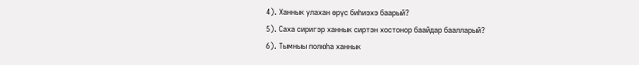4). Ханнык улахан өрүс биһиэхэ баарый?
5). Саха сиригэр ханнык сиртэн хостонор баайдар баалларый?
6). Тымныы полюһа ханнык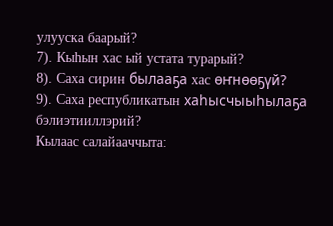улууска баарый?
7). Кыһын хас ый устата турарый?
8). Саха сирин былааҕа хас өҥнөөҕүй?
9). Саха республикатын хаһысчыыһылаҕа бэлиэтииллэрий?
Кылаас салайааччыта: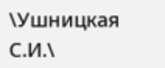\Ушницкая С.И.\